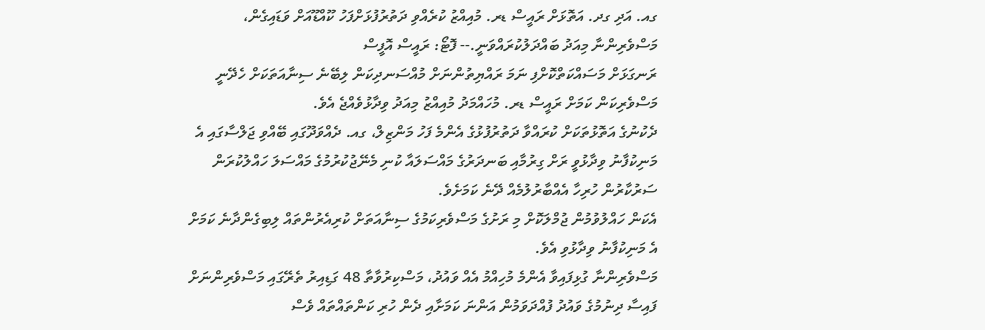ގއ. އަދި ގދ. އަތޮޅަށް ރައީސް ޑރ. މުއިއްޒު ކުރެއްވި ދަތުރުފުޅަށްފަހު ކޫއްޑޫއަށް ވަޑައިގެން، މަސްވެރިންނާ މިއަދު ބައްދަލުކުރައްވަނީ.-- ފޮޓޯ: ރައީސް އޮފީސް
ރަނގަޅަށް މަސައްކަތްކޮށްފި ނަމަ ރައްޔިތުންނަށް މުއްސަނދިކަން ލިބޭނެ ސިނާއަތަކަށް ހެދޭނީ މަސްވެރިކަން ކަމަށް ރައީސް ޑރ. މުހައްމަދު މުއިއްޒު މިއަދު ވިދާޅުވެއްޖެ އެވެ.
ދެކުނުގެ އަތޮޅުތަކަށް ކުރައްވާ ދަތުރުފުޅުގެ އެންމެ ފަހު މަންޒިލް، ގއ. ދެއްވަދޫގައި ބޭއްވި ޖަލްސާގައި އެ މަނިކުފާނު ވިދާޅުވީ ރަށް ގިރުމާއި ބަނދަރުގެ މައްސަލައާ ކުނި މެނޭޖުކުރުމުގެ މައްސަލަ ހައްލުކުރަން ސަރުކާރުން ހުރިހާ އެއްބާރުލުމެއް ދޭނެ ކަމަށެވެ.
އެކަން ހައްލުވުމުން ޖުމްލަކޮށް މި ރަށުގެ މަސްވެރިކަމުގެ ސިނާއަތަށް ކުރިއެރުންތައް ލިބިގެންދާނެ ކަމަށް އެ މަނިކުފާނު ވިދާޅުވި އެވެ.
މަސްވެރިންނާ ގުޅިފައިވާ އެންމެ މުހިއްމު އެއް ވައުދު، މަސްކިރުވާތާ 48 ގަޑިއިރު ތެރޭގައި މަސްވެރިންނަށް ފައިސާ ދިނުމުގެ ވައުދު ފުއްދަވަމުން އަންނަ ކަމަށާއި ދެން ހުރި ކަންތައްތައް ވެސް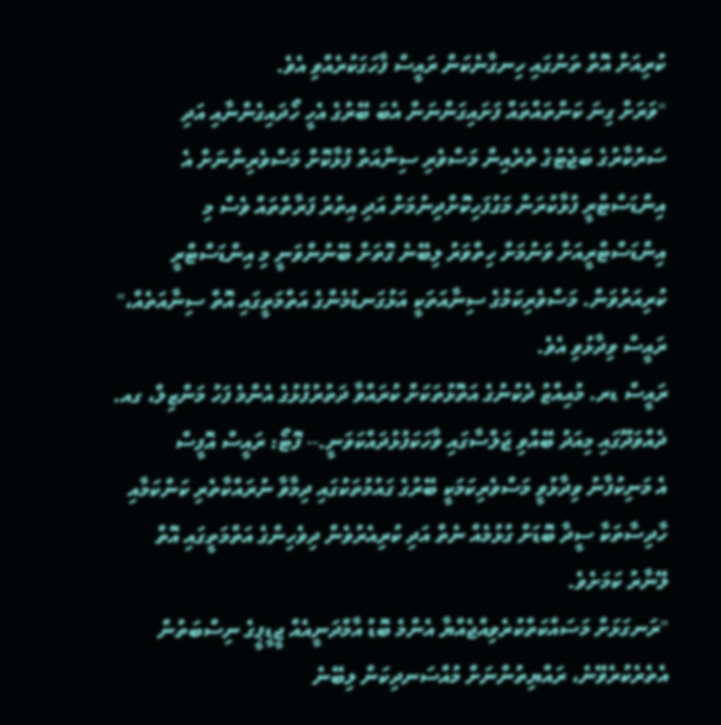ކުރިއަށް އޮތް ތަނުގައި ހިނގާނެކަން ރައީސް ފާހަގަކުރެއްވި އެވެ.
"ވަރަށް ގިނަ ކަންތައްތައް ފަށައިގަންނަން އެބަ ބޭރުގެ އެހީ ހޯދައިގެންނާއި އަދި ސަރުކާރުގެ ބަޖެޓުގެ ތެރެއިން މަސްވެރި ސިނާއަތް ފުޅާކޮށް މަސްވެރިންނަށް އެ އިންޑަސްޓްރީ ފުޅާކުރަން މަގުފަހިކޮށްދިނުމަށް އަދި އިތުރު ފަރާތްތައް ވެސް މި އިންޑަސްޓްރީއަށް ވަނުމަށް ހިތްވަރު ލިބޭނެ ގޮތަށް ބޭނުންވަނީ މި އިންޑަސްޓްރީ ކުރިއަރުވަން. މަސްވެރިކަމުގެ ސިނާއަތަކީ އަޅުގަނޑުމެންގެ އަތްމަތީގައި އޮތް ސިނާއަތެއް،" ރައީސް ވިދާޅުވި އެވެ.
ރައީސް ޑރ. މުއިއްޒު ދެކުނުގެ އަތޮޅުތަކަށް ކުރައްވާ ދަތުރުފުޅުގެ އެންމެ ފަހު މަންޒިލް، ގއ. ދެއްވަދޫގައި މިއަދު ބޭއްވި ޖަލްސާގައި ވާހަކަފުޅުދައްކަވަނީ.-- ފޮޓޯ: ރައީސް އޮފީސް
އެ މަނިކުފާނު ވިދާޅުވީ މަސްވެރިކަމަކީ ބޭރުގެ ގައުމުތަކުގައި ދިމާވާ ނުރައްކާތެރި ކަންކަމާއި ހާދިސާތަކާ ސީދާ ބޮޑަށް ގުޅުމެއް ނެތް އަދި ކުރިއެރުވެން ދިވެހިންގެ އަތްމަތީގައި އޮތް ލޭނާރު ކަމަށެވެ.
"ރަނގަޅަށް މަސައްކަތްކުރެވިއްޖެއްޔާ އެންމެ ބޮޑު އާމްދަނީއެއް ޖީޑީޕީގެ ނިސްބަތުން އެތެރެކުރެވޭނެ، ރައްޔިތުންނަށް މުއްސަނދިކަން ލިބޭނެ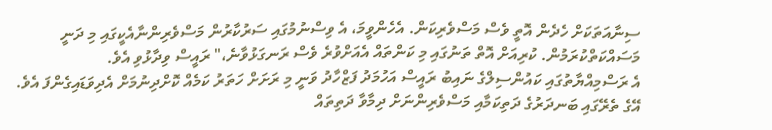ސިނާއަތަކަށް ހެދެން އޮތީ ވެސް މަސްވެރިކަން. އެހެންވީމަ، އެ ވިސްނުމުގައި ސަރުކާރުން މަސްވެރިންނާއެކީގައި މި ދަނީ މަސައްކަތްކުރަމުން. ކުރިއަށް އޮތް ތަނުގައި މި ކަންތައް އެއަށްވުރެ ވެސް ރަނގަޅުވާނެ،" ރައީސް ވިދާޅުވި އެވެ.
އެ ރަސްމިއްޔާތުގައި ކައުންސިލްގެ ނައިބު ރައީސް އަހުމަދު ފަޒްހާދު ވަނީ މި ރަށަށް ހަތަރު ކަމެއް ކޮށްދިނުމަށް އެދިވަޑައިގެންފަ އެވެ.
އޭގެ ތެރޭގައި ބަނދަރުގެ ދަތިކަމާއި މަސްވެރިންނަށް ދިމާވާ ދަތިތައް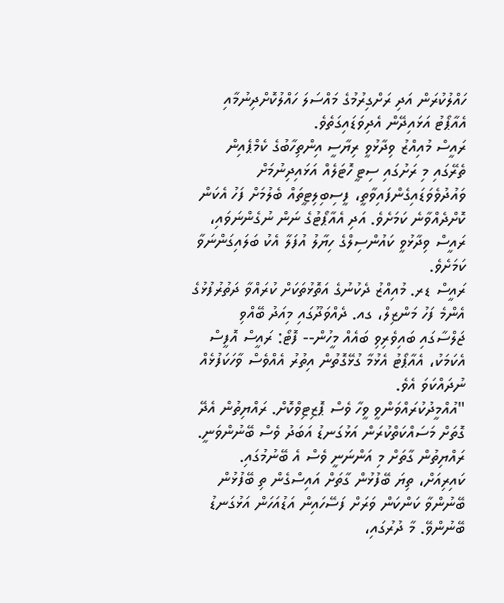ހައްލުކުރަން އަދި ރަށްގިރުމުގެ މައްސަލަ ހައްލުކޮށްދިނުމާއި އެއާޕޯޓު އަޅައިދޭން އެދިވަޑައިގަތެވެ.
ރައީސް މުއިއްޒު ވިދާޅުވީ ރިޔާސީ އިންތިހާބުގެ ކެމްޕެއިން ތެރޭގައި މި ރަށުގައި ސިޓީ ހޮޓަލެއް އަޅައިދިނުމަށް ވައުދުވެވަޑައިގެންފައިވާތީ، ފީސިބިލިޓީތައް ބެލުމަށް ފަހު އެކަން ކޮށްދެއްވާނެ ކަމަށެވެ. އަދި އެއާޕޯޓުގެ ނަން ނުގެންނަވައި، ރައީސް ވިދާޅުވީ ކައުންސިލްގެ ހިޔާލު އުފަލާ އެކު ބަލައިގަންނަވާ ކަމަށެވެ.
ރައީސް ޑރ. މުއިއްޒު ދެކުނުގެ އަތޮޅުތަކަށް ކުރައްވާ ދަތުރުފުޅުގެ އެންމެ ފަހު މަންޒިލް، ގއ. ދެއްވަދޫގައި މިއަދު ބޭއްވި ޖަލްސާގައި ބައިވެރިވި ބައެއް މީހުން-- ފޮޓޯ: ރައީސް އޮފީސް
އެކަމަކު، އެއާޕޯޓު އެޅުމާ ގުޅޭގޮތުން އިތުރު އެއްވެސް ވާހަކަފުޅެއް ނުދައްކަވަ އެވެ.
"އުއްމީދުކުރައްވަންވީ ވީހާ ވެސް ޕޮޒިޓިވްކޮށް. ރައްޔިތުން އެދޭ ގޮތަށް މަސައްކަތްކުރަން އަޅުގަނޑު އަބަދު ވެސް ބޭނުންވަނީ. ރައްޔިތުން ގާތަށް މި އަންނަނީ ވެސް އެ ބޭނުމުގައި. ކައިރިއަށް، ތިޔަ ބޭފުޅުން ގާތަށް އައިސްގެން ތި ބޭފުޅުން ބޭނުންވާ ކަންކަން ވަރަށް ފަސޭހައިން އަޑުއަހަން އަޅުގަނޑު ބޭނުންވޭ. މާ ދުރުގައި،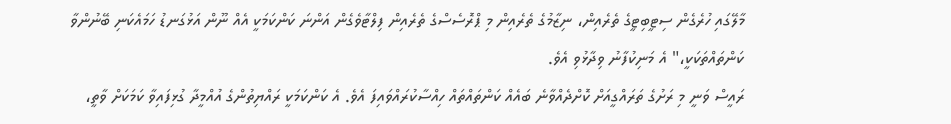މާލޭގައި ހުރެގެން ސިޓީބިޓީގެ ތެރެއިން، ނިޒާމުގެ ތެރެއިން މި ޕްރޮސެސްގެ ތެރެއިން ފިލްޓާވެގެން އަންނަ ކަންކަމަކީ އެއް ނޫން އަޅުގަނޑު ހަމައެކަނި ބޭނުންވާ ކަންތައްތަކަކީ،" އެ މަނިކުފާނު ވިދާޅުވި އެވެ.
ރައީސް ވަނީ މި ރަށުގެ ތަރައްގީއަށް ކޮށްދެއްވާނެ ބައެއް ކަންތައްތައް ހިއްސާކުރައްވައިފަ އެވެ. އެ ކަންކަމަކީ ރައްޔިތުންގެ އުއްމީދާ ގުޅިފައިވާ ކަމަކަށް ވާތީ،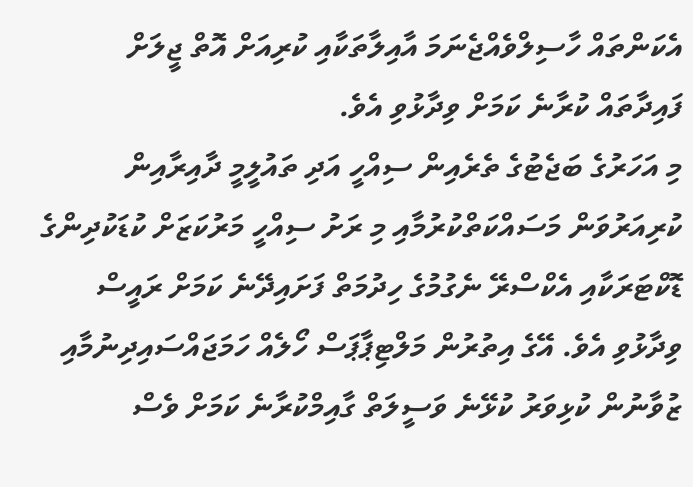އެކަންތައް ހާސިލްވެއްޖެނަމަ އާއިލާތަކާއި ކުރިއަށް އޮތް ޖީލަށް ފައިދާތައް ކުރާނެ ކަމަށް ވިދާޅުވި އެވެ.
މި އަހަރުގެ ބަޖެޓުގެ ތެރެއިން ސިއްހީ އަދި ތައުލީމީ ދާއިރާއިން ކުރިއަރުވަން މަސައްކަތްކުރުމާއި މި ރަށު ސިއްހީ މަރުކަޒަށް ކުޑަކުދިންގެ ޑޮކްޓަރަކާއި އެކްސްރޭ ނެގުމުގެ ހިދުމަތް ފަށައިދޭނެ ކަމަށް ރައީސް ވިދާޅުވި އެވެ. އޭގެ އިތުރުން މަލްޓިޕާޕަސް ހޯލެއް ހަމަޖައްސައިދިނުމާއި ޒުވާނުން ކުޅިވަރު ކުޅޭނެ ވަސީލަތް ގާއިމްކުރާނެ ކަމަށް ވެސް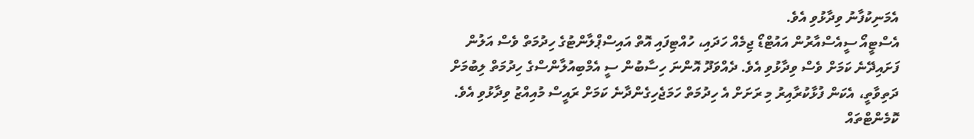އެމަނިކުފާނު ވިދާޅުވި އެވެ.
އެސްޓީއޯ ސީއެސްއާރުން އައުޓްޑޯ ޖިމެއް ހަދައި، ހުއްޓިފައި އޮތް އައިސްޕްލާންޓުގެ ހިދުމަތް ވެސް އަލުން ފަށައިދޭނެ ކަމަށް ވެސް ވިދާޅުވި އެވެ. ދެއްވަދޫ އޮންނަ ހިސާބުން ސީ އެމްބިއުލާންސްގެ ހިދުމަތް ލިބުމަށް ދަތިވާތީ، އެކަން ފުޅާކުރާއިރު މި ރަށަށް އެ ހިދުމަތް ހަމަޖެހިގެންދާނެ ކަމަށް ރައީސް މުއިއްޒު ވިދާޅުވި އެވެ.
ކޮމެންޓްތައް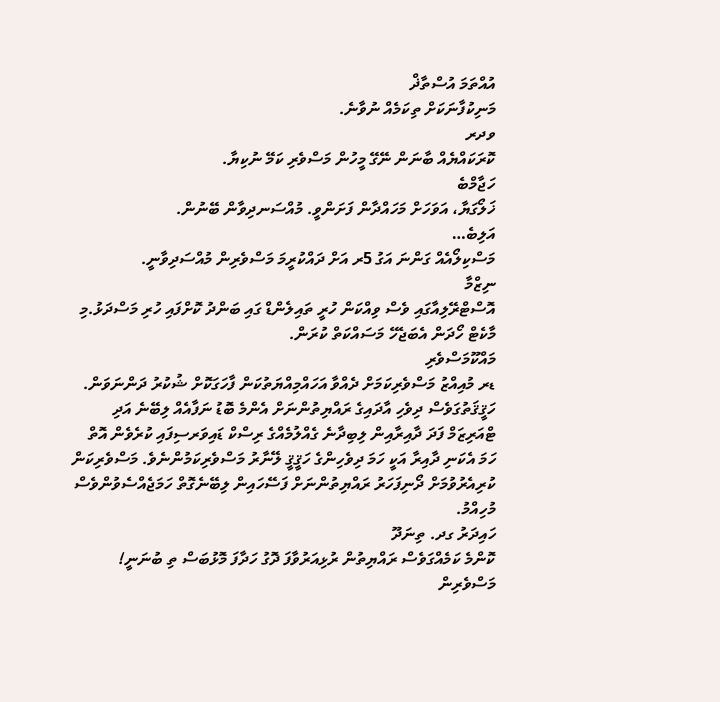އުއްތަމަ އުސްތާޛް
މަނިކުފާނަކަށް ތިކަމެއް ނުވާނެ.
ވދރ
ކޮރަކައްޔެއް ބާނަން ނޭގޭ މީހުން މަސްވެރި ކަމޭ ނުކިޔާ.
ހަޖާމްބެ
ޚަލޯގަޔާ، އަވަހަށް މަހައްދާން ފަށަންވީ. މުއްސަނދިވާން ބޭނުން.
އަލިބެ…
މަސްކިލޯއެއް ގަންނަ އަގު 5ރ އަށް ދައްކުރީމަ މަސްވެރިން މުއްސަދިވާނީ.
ނިޒްމާ
އޮސްޓްރޭލިއާގައި ވެސް ވިއްކަން ހުރީ ތައިލެންޑް ގައި ބަންދު ކޮށްފައި ހުރި މަސްދަޅު.މި މާކެޓް ހޯދަން އެބަޖެހޭ މަސައްކަތް ކުރަން.
މައްކޫމަސްވެރި
ޑރ މުއިއްޒު މަސްވެރިކަމަށް ދެއްވާ އަހައްމިއްޔަތުކަން ފާހަގަކޮށް ޝުކުރު ދަންނަވަން. ހަޤީޤަތުގަވެސް ދިވެހި އާދައިގެ ރައްޔިތުންނަށް އެންމެ ބޮޑު ނަފާއެއް ލިބޭނެ އަދި ޓްއަރިޒަމް ފަދަ ދާއިރާއިން ލިބިދާނެ ގެއްލުމެއްގެ ރިސްކް ޑައިވަރސިފައި ކުރެވެން އޮތް ހަމަ އެކަނި ދާއިރާ އަކީ ހަމަ ދިވެހިންގެ ހަޤީޤީ ލޭނާރު މަސްވެރިކަމުންނެވެ. މަސްވެރިކަން ކުރިއެރުވުމަށް ދޯނިފަހަރު ރައްޔިތުންނަށް ފަސޭހައިން ލިބޭނެގޮތް ހަމަޖެއްސެވުންވެސް މުހިއްމު.
ހައިދަރު ގދ. ތިނަދޫ
ކޮންމެ ކަމެއްގަވެސް ރައްޔިތުން ރުޅިއަރުވާފަ ދޮގު ހަދާފަ މޮޅުބަސް ތި ބުނަނީ! މަސްވެރިން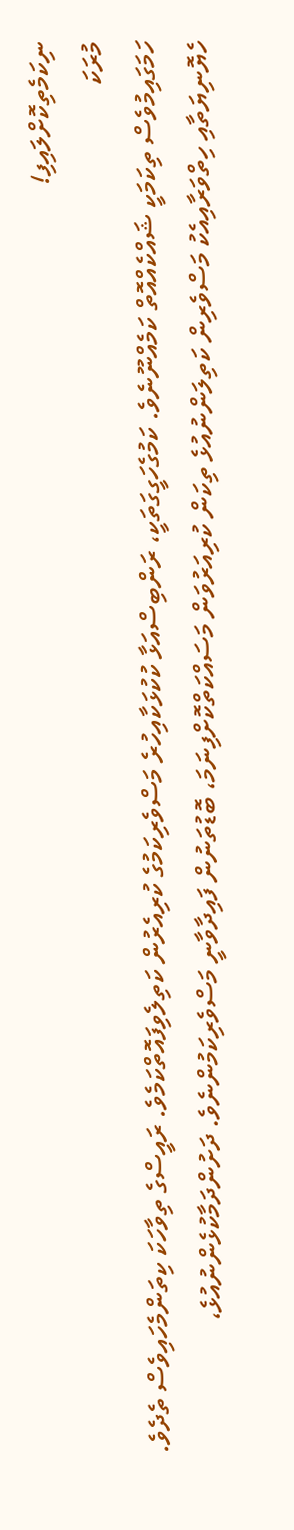ނިކަމެތިކޮށްލައިފި!
މުރަކަ
ހަމަގައިމުވެސް ތިކަމަކީ ޝައްކެއްއޮތް ކަމެއްނޫނެވެ. ކަމުގެހަގީގަތަކީ، ރަންބިސްއަޅާ ކުކުޅަކާއިހުރެ މަސްވެރިކަމުގެ ކުރިއެރުން ކަތިލެވިފައޮތްކަމެވެ. ރައީސްގެ ތިވާހަކަ ކިތަންމެހައިވެސް ތެދެވެ. ހެޔޮނިޔަތާއި ހިތްވަރާއިއެކު މަސްވެރިން ކަތިލަންނުއުޅެ ތިކަން ކުރިއަރުވަން މަސައްކަތްކޮށްފިނަމަ، ބޮޑުތަނުން ފައިދާވާނީ މަސްވެރިކަމުންނެވެ. ދަށުންދަމާކުޅެންނުއުޅެ،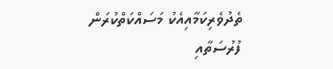ތެދުވެރިކަމާއިއެކު މަސައްކަތްކުރަން ފުރުސަތާއި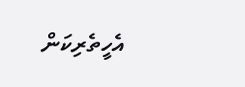އެހީތެރިކަން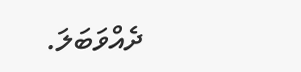ދެއްވަބަލަ.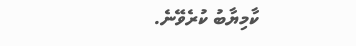ކާމިޔާބު ކުރެވޭނެ.